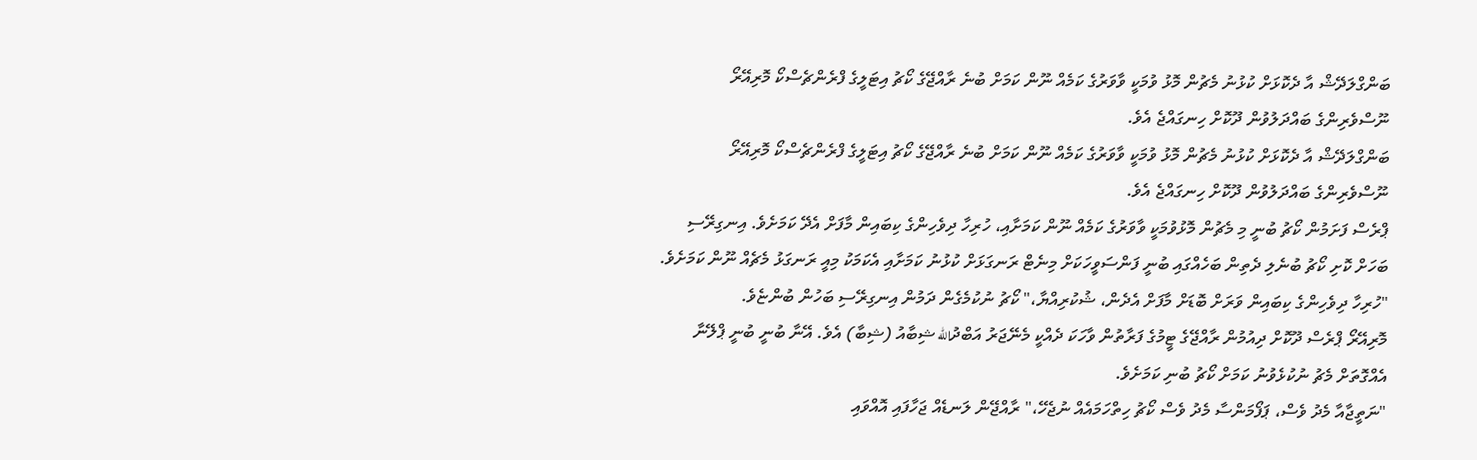ބަންގްލަދޭޝް އާ ދެކޮޅަށް ކުޅުނު މެޗުން މޮޅު ވުމަކީ ވާވަރުގެ ކަމެއް ނޫން ކަމަށް ބުނެ ރާއްޖޭގެ ކޯޗު އިޓަލީގެ ފްރެންޗެސްކޯ މޮރިއޭރޯ ނޫސްވެރިންގެ ބައްދަލުވުން ދޫކޮށް ހިނގައްޖެ އެވެ.
ބަންގްލަދޭޝް އާ ދެކޮޅަށް ކުޅުނު މެޗުން މޮޅު ވުމަކީ ވާވަރުގެ ކަމެއް ނޫން ކަމަށް ބުނެ ރާއްޖޭގެ ކޯޗު އިޓަލީގެ ފްރެންޗެސްކޯ މޮރިއޭރޯ ނޫސްވެރިންގެ ބައްދަލުވުން ދޫކޮށް ހިނގައްޖެ އެވެ.
ޕްރެސް ފަށަމުން ކޯޗު ބުނީ މި މެޗުން މޮޅުވުމަކީ ވާވަރުގެ ކަމެއް ނޫން ކަމަށާއި، ހުރިހާ ދިވެހިންގެ ކިބައިން މާފަށް އެދޭ ކަމަށެވެ. އިނގިރޭސި ބަހަށް ކޮށި ކޯޗު ބުނެލި ދެތިން ބަހެއްގައި ބުނީ ފަންސަވީހަކަށް މިނެޓް ރަނގަޅަށް ކުޅުނު ކަމަށާއި އެކަމަކު މިއީ ރަނގަޅު މެޗެއް ނޫން ކަމަށެވެ.
"ހުރިހާ ދިވެހިންގެ ކިބައިން ވަރަށް ބޮޑަށް މާފަށް އެދެން، ޝުކުރިއްޔާ،" ކޯޗު ނުކުމެގެން ދަމުން އިނގިރޭސި ބަހުން ބުންޏެވެ.
މޮރިއޭރޯ ޕްރެސް ދޫކޮށް ދިއުމުން ރާއްޖޭގެ ޓީމުގެ ފަރާތުން ވާހަކަ ދެއްކީ މެނޭޖަރު އަބްދުالله ޝިބާއު (ޝިބާ) އެވެ. އޭނާ ބުނީ ބުނީ ޕްލޭނާ އެއްގޮތަށް މެޗު ނުކުޅެވުނު ކަމަށް ކޯޗު ބުނި ކަމަށެވެ.
"ނަތީޖާއާ މެދު ވެސް، ޕަފޯމަންސާ މެދު ވެސް ކޯޗު ހިތްހަމައެއް ނުޖެހޭ،" ރާއްޖޭން ލަނޑެއް ޖަހާފައި އޮއްވައި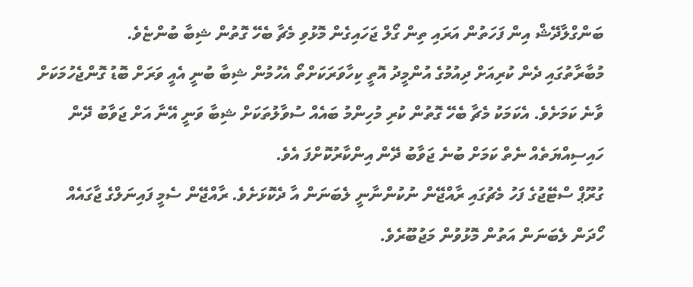ބަންގްލާދޭޝް އިން ފަހަތުން އަރައި ތިން ގޯލް ޖަހައިގެން މޮޅުވި މެޗާ ބެހޭ ގޮތުން ޝިބާ ބުންޏެވެ.
މުބާރާތުގައި ދެން ކުރިއަށް ދިއުމުގެ އުންމީދު އޮތީ ކިހާވަރަކަށްތޯ އެހުމުން ޝިބާ ބުނީ އެއީ ވަރަށް ބޮޑު ގޮންޖެހުމަކަށް ވާނެ ކަމަށެވެ. އެކަމަކު މެޗާ ބެހޭ ގޮތުން ކުރި މުހިންމު ބައެއް ސުވާލުތަކަށް ޝިބާ ވަނީ އޭނާ އަށް ޖަވާބު ދޭން ހައިސިއްޔަތެއް ނެތް ކަމަށް ބުނެ ޖަވާބު ދޭން އިންކާރުކޮށްފަ އެވެ.
ގުރޫޕް ސްޓޭޖުގެ ފަހު މެޗުގައި ރާއްޖޭން ނުކުންނާނީ ލެބަނަން އާ ދެކޮޅަށެވެ. ރާއްޖޭން ސެމީ ފައިނަލްގެ ޖާގައެއް ހޯދަން ލެބަނަން އަތުން މޮޅުވުން މަޖުބޫރެވެ.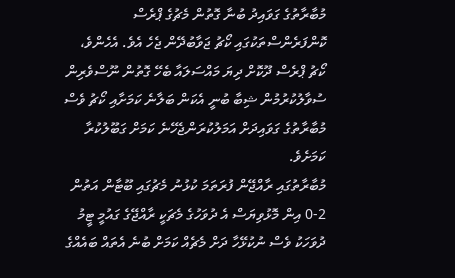މުބާރާތުގެ ގަވައިދު ބުނާ ގޮތުން މެޗުގެ ޕްރެސް ކޮންފަރެންސްތަކުގައި ކޯޗު ޖަވާބުދޭން ޖެހެ އެވެ. އެހެންވެ، ކޯޗު ޕްރެސް ދޫކޮށް ދިޔަ މައްސަލައާ ބެހޭ ގޮތުން ނޫސްވެރިން ސުވާލުކުރުމުން ޝިބާ ބުނީ އެކަން ބަލާނެ ކަމަށާއި ކޯޗު ވެސް މުބާރާތުގެ ގަވައިދަށް އަމަލުކުރަންޖެހޭނެ ކަމަށް ގަބޫލުކުރާ ކަމަށެވެ.
މުބާރާތުގައި ރާއްޖޭން ފުރަތަމަ ކުޅުނު މެޗުގައި ބޫޓާން އަތުން 2-0 އިން މޮޅުވިޔަސް އެ ދުވަހުގެ މެޗަކީ ރާއްޖޭގެ ގައުމީ ޓީމު ދުވަހަކު ވެސް ނުކުޅޭހާ ދަށް މެޗެއް ކަމަށް ބުނެ އެތައް ބައެއްގެ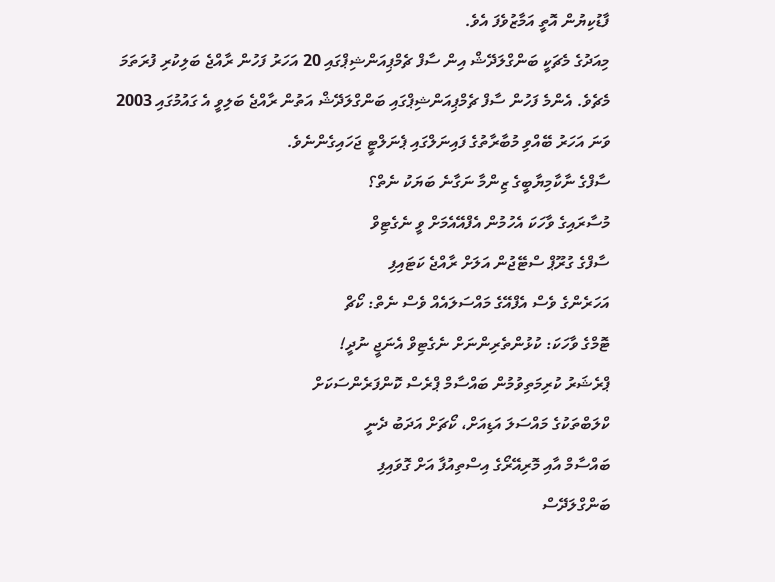ފާޑުކިޔުން އޮތީ އަމާޒުވެފަ އެވެ.
މިއަދުގެ މެޗަކީ ބަންގްލަދޭޝް އިން ސާފް ޗެމްޕިއަންޝިޕްގައި 20 އަހަރު ފަހުން ރާއްޖެ ބަލިކުރި ފުރަތަމަ މެޗެވެ. އެންމެ ފަހުން ސާފް ޗެމްޕިއަންޝިޕްގައި ބަންގްލަދޭޝް އަތުން ރާއްޖެ ބަލިވީ އެ ގައުމުގައި 2003 ވަނަ އަހަރު ބޭއްވި މުބާރާތުގެ ފައިނަލްގައި ޕެނަލްޓީ ޖަހައިގެންނެވެ.
ސާފްގެ ނާކާމިޔާބީގެ ޒިންމާ ނަގާނެ ބަޔަކު ނެތް؟
މުސާރައިގެ ވާހަކަ އެހުމުން އެފްއޭއެމަށް ވީ ނެގެޓިވް
ސާފްގެ ގުރޫޕް ސްޓޭޖުން އަލަށް ރާއްޖެ ކަޓައިފި
އަހަރެންގެ ވެސް އެފްއޭގެ މައްސަލައެއް ވެސް ނެތް: ކޯޗް
ޓޮމްގެ ވާހަކަ: ކުޅުންތެރިންނަށް ނެގެޓިވް އެނަޖީ ނުދީ!
ޕްރެޝަރު ކުރިމަތިވުމުން ބައްސާމް ޕްރެސް ކޮންފަރެންސަކަށް
ކްލަބްތަކުގެ މައްސަލަ އަޑިއަށް، ކޯޗަށް އަދަބު ދެނީ
ބައްސާމް އާއި މޮރިއޭރޯގެ އިސްތިއުފާ އަށް ގޮވައިފި
ބަންގްލަދޭސް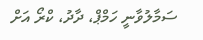ސަމާލުވާނީ ހަމްޕް، ދާދު، ކްރޯ އަށް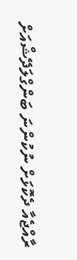ރާއްޖެއާ ދެކޮޅަށް ނުކުންނަ ބަންގްލަދޭޝްއަށް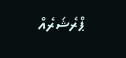ޕްރެޝަރެއް